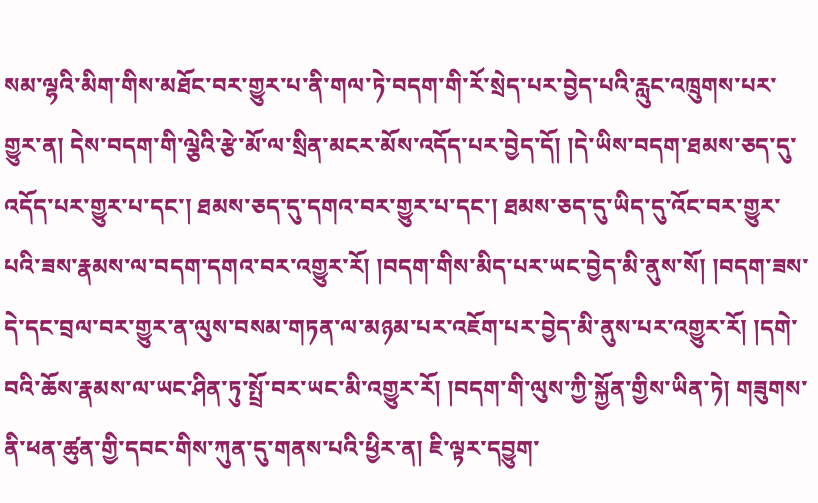སམ་ལྷའི་མིག་གིས་མཐོང་བར་གྱུར་པ་ནི་གལ་ཏེ་བདག་གི་རོ་སྲེད་པར་བྱེད་པའི་རླུང་འཁྲུགས་པར་གྱུར་ན། དེས་བདག་གི་ལྕེའི་རྩེ་མོ་ལ་སྲིན་མངར་མོས་འདོད་པར་བྱེད་དོ། །དེ་ཡིས་བདག་ཐམས་ཅད་དུ་འདོད་པར་གྱུར་པ་དང་། ཐམས་ཅད་དུ་དགའ་བར་གྱུར་པ་དང་། ཐམས་ཅད་དུ་ཡིད་དུ་འོང་བར་གྱུར་པའི་ཟས་རྣམས་ལ་བདག་དགའ་བར་འགྱུར་རོ། །བདག་གིས་མིད་པར་ཡང་བྱེད་མི་ནུས་སོ། །བདག་ཟས་དེ་དང་བྲལ་བར་གྱུར་ན་ལུས་བསམ་གཏན་ལ་མཉམ་པར་འཇོག་པར་བྱེད་མི་ནུས་པར་འགྱུར་རོ། །དགེ་བའི་ཆོས་རྣམས་ལ་ཡང་ཤིན་ཏུ་སྤྲོ་བར་ཡང་མི་འགྱུར་རོ། །བདག་གི་ལུས་ཀྱི་སྐྱོན་གྱིས་ཡིན་ཏེ། གཟུགས་ནི་ཕན་ཚུན་གྱི་དབང་གིས་ཀུན་དུ་གནས་པའི་ཕྱིར་ན། ཇི་ལྟར་དབྱུག་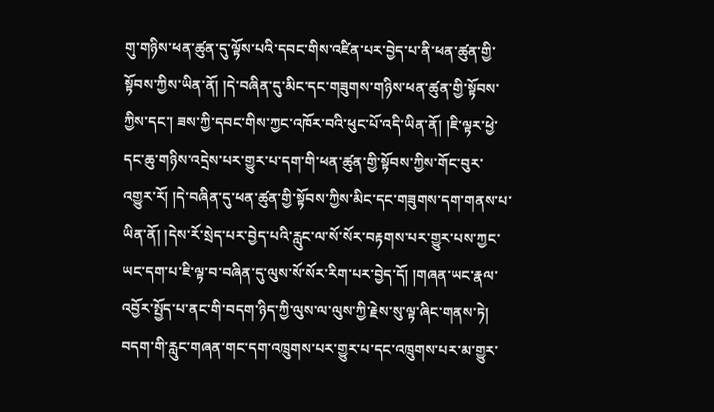གུ་གཉིས་ཕན་ཚུན་དུ་ལྟོས་པའི་དབང་གིས་འཛིན་པར་བྱེད་པ་ནི་ཕན་ཚུན་གྱི་སྟོབས་ཀྱིས་ཡིན་ནོ། །དེ་བཞིན་དུ་མིང་དང་གཟུགས་གཉིས་ཕན་ཚུན་གྱི་སྟོབས་ཀྱིས་དང་། ཟས་ཀྱི་དབང་གིས་ཀྱང་འཁོར་བའི་ཕུང་པོ་འདི་ཡིན་ནོ། །ཇི་ལྟར་ཕྱེ་དང་ཆུ་གཉིས་འདྲེས་པར་གྱུར་པ་དག་གི་ཕན་ཚུན་གྱི་སྟོབས་ཀྱིས་གོང་བུར་འགྱུར་རོ། །དེ་བཞིན་དུ་ཕན་ཚུན་གྱི་སྟོབས་ཀྱིས་མིང་དང་གཟུགས་དག་གནས་པ་ཡིན་ནོ། །དེས་རོ་སྲེད་པར་བྱེད་པའི་རླུང་ལ་སོ་སོར་བརྟགས་པར་གྱུར་པས་ཀྱང་ཡང་དག་པ་ཇི་ལྟ་བ་བཞིན་དུ་ལུས་སོ་སོར་རིག་པར་བྱེད་དོ། །གཞན་ཡང་རྣལ་འབྱོར་སྤྱོད་པ་ནང་གི་བདག་ཉིད་ཀྱི་ལུས་ལ་ལུས་ཀྱི་རྗེས་སུ་ལྟ་ཞིང་གནས་ཏེ། བདག་གི་རླུང་གཞན་གང་དག་འཁྲུགས་པར་གྱུར་པ་དང་འཁྲུགས་པར་མ་གྱུར་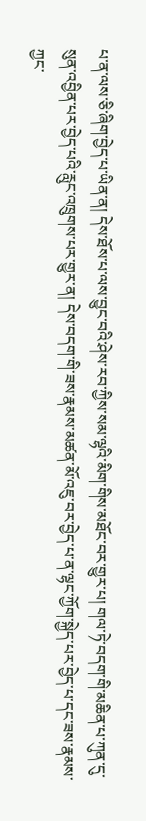པ་ན་ལས་ཅི་ཞིག་བྱེད་པ་ཡིན་ན། དེས་ཐོས་པ་ལས་བྱུང་བའི་ཤེས་རབ་ཀྱིས་སམ་ལྷའི་མིག་གིས་མཐོང་བར་གྱུར་པ། གལ་ཏེ་བདག་གི་མཆིན་པ་ཀུན་དུ་སུན་འབྱིན་པར་བྱེད་པའི་རླུང་འཁྲུགས་པར་གྱུར་ན། དེས་བདག་གི་ཟས་རྣམས་མཚན་མོ་འཇུ་བར་བྱེད་པ་ན་ལྷང་ཀྱོག་སྐྱེད་པར་བྱེད་པ་དང་ཟས་རྣམས་ཀྱང་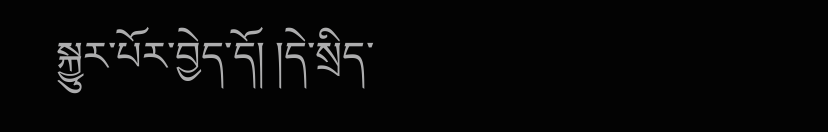སྐྱུར་པོར་བྱེད་དོ། །དེ་སྲིད་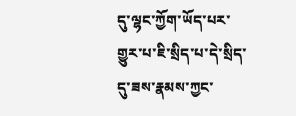དུ་ལྷང་ཀྱོག་ཡོད་པར་གྱུར་པ་ཇི་སྲིད་པ་དེ་སྲིད་དུ་ཟས་རྣམས་ཀྱང་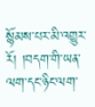སྙོམས་པར་མི་འགྱུར་རོ། །བདག་གི་ཡན་ལག་དང་ཉིང་ལག་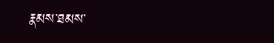རྣམས་ཐམས་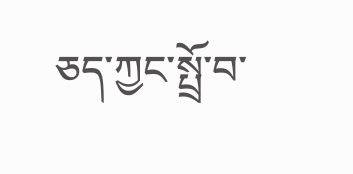ཅད་ཀྱང་སྤྲོ་བ་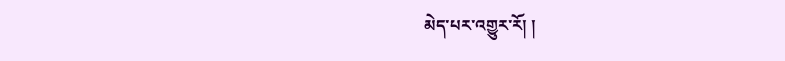མེད་པར་འགྱུར་རོ། །